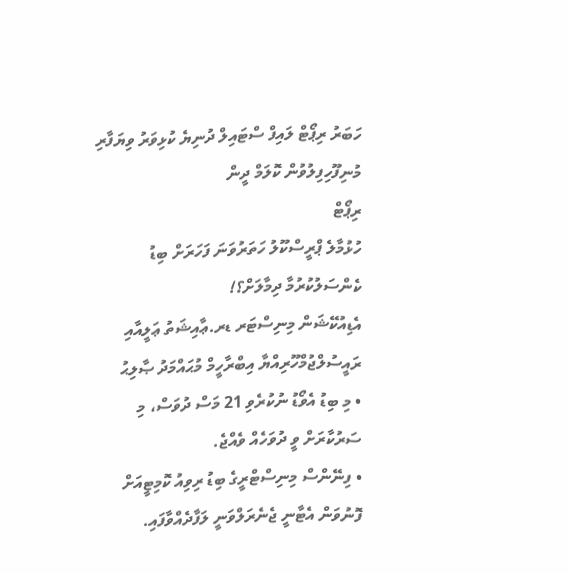ހަބަރު ރިޕޯޓް ލައިފް ސްޓައިލް ދުނިޔެ ކުޅިވަރު ވިޔަފާރި މުނިފޫހިފިލުވުން ކޮލަމް ދީން
ރިޕޯޓް
ހުޅުމާލެ ޕްރީސްކޫލު ހަތަރުވަނަ ފަހަރަށް ބިޑު ކެންސަލުކުރުމާ ދިމާލަށް؟!
އެޑިއުކޭޝަން މިނިސްޓަރ ޑރ.ޢާއިޝަތު ޢަލީއާއި ރައީސުލްޖުމްހޫރިއްޔާ އިބްރާހީމް މުޙައްމަދު ޞާލިޙު
• މި ބިޑު އެވޯޑު ނުކުރެވި 21 މަސް ދުވަސް، މި ސަރުކާރަށް ވީ ދުވަހެއް ވެއްޖެ.
• ފިނޭންސް މިނިސްޓްރީގެ ބިޑު ރިވިއު ކޮމިޓީއަށް ފޮނުވަން އެޓާނީ ޖެނެރަލްވަނީ ލަފާދެއްވާފައި.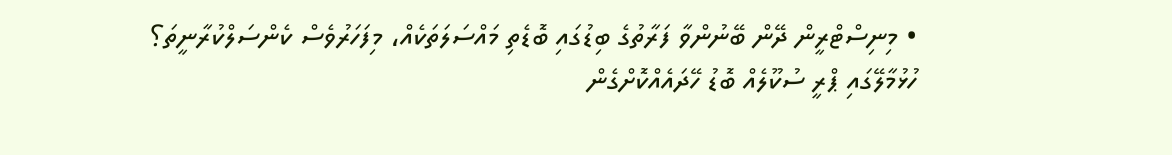• މިނިސްޓްރީން ދޭން ބޭނުންވާ ފަރާތުގެ ބިޑުގައި ބޮޑެތި މައްސަލަތަކެއް، މިފަހަރުވެސް ކެންސަލްކުރާނީތަ؟
ހުޅުމާލޭގައި ޕްރީ ސުކޫލެއް ބޮޑު ހޭދައެއްކޮށްގެން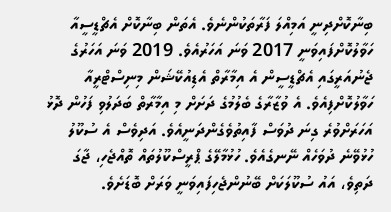ބިނާކޮށްދިނީ އަމިއްލަ ފަރާތަކުންނެވެ. އެތަން ބިނާކޮށް އެޗްޑީސީއާ ހަވާލުކޮށްފައިވަނީ 2017 ވަނަ އަހަރުއެވެ. 2019 ވަނަ އަހަރުގެ ޖެނުއަރީގައި އެޗްޑީސީން އެ އިމާރާތް އެޑިއުކޭޝަން މިނިސްޓްރީއާ ހަވާލުކޮށްފިއެވެ. އެ ވުޒާރާގެ ބެލުމުގެ ދަށަށް މި އިމާރާތް ބަދަލުވި ފަހުން ދޮޅު އަހަރަށްވުރެ ގިނަ ދުވަސް ފާއިތުވެގެންދަނީއެވެ. އަދިވެސް އެ ސުކޫލު ހުޅުވޭނެ ދުވަހެއް ނޭނގެއެވެ. ހުޅުމާލޭގެ ޕްރީސްކޫލުތައް ތޮއްޖެހި، ޖާގަ ދަތިވެ، އައު ސުކޫލަކަށް ބޭނުންޖެހިފައިވަނީ ވަރަށް ބޮޑަށެވެ.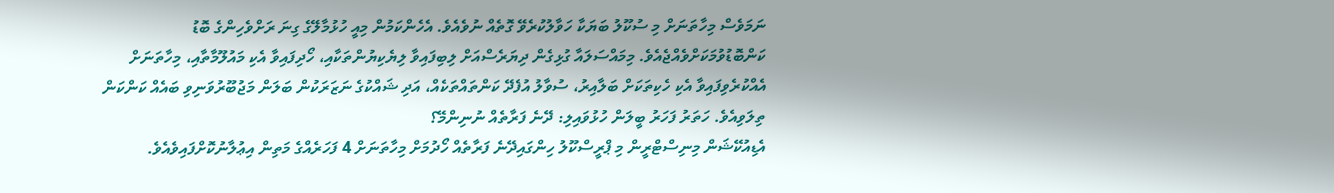ނަމަވެސް މިހާތަނަށް މި ސުކޫލު ބަޔަކާ ހަވާލުކުރެވޭ ގޮތެއް ނުވެއެވެ. އެހެންކަމުން މިއީ ހުޅުމާލޭގެ ގިނަ ރަށްވެހިންގެ ބޮޑު ކަންބޮޑުވުމަކަށްވެއްޖެއެވެ. މިމައްސަލައާ ގުޅިގެން ދިޔަރެސްއަށް ލިބިފައިވާ ލިޔެކިޔުންތަކާއި، ހޯދިފައިވާ އެކި މައުލޫމާތާއި، މިހާތަނަށް އެއްކުރެވިފައިވާ އެކި ހެކިތަކަށް ބަލާއިރު، ސުވާލު އުފެދޭ ކަންތައްތަކެއް، އަދި ޝައްކުގެ ނަޒަރަކުން ބަލަން މަޖުބޫރުވަނިވި ބައެއް ކަންކަން ތިލަވިއެވެ. ހަތަރު ފަހަރު ބީލަން ހުޅުވައިލި: ދޭނެ ފަރާތެއް ނުނިންމޭ؟
އެޑިއުކޭޝަން މިނިސްޓްރީން މި ޕްރީސްކޫލު ހިންގައިދޭނެ ފަރާތެއް ހޯދުމަށް މިހާތަނަށް 4 ފަހަރެއްގެ މަތިން އިޢުލާނުކޮށްފައިވެއެވެ.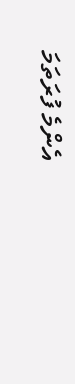އެންމެ ފުރަތަމަ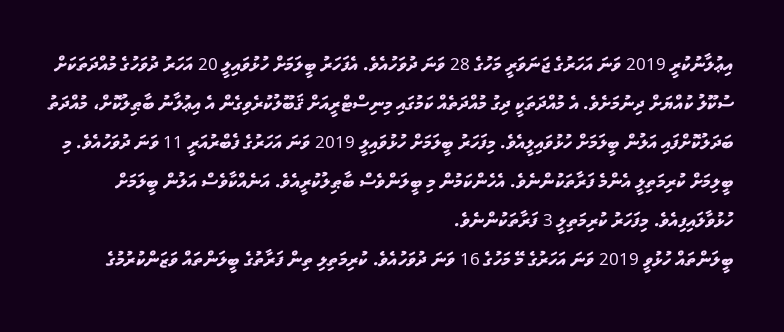އިޢުލާނުކުރީ 2019 ވަނަ އަހަރުގެ ޖަނަވަރީ މަހުގެ 28 ވަނަ ދުވަހުއެވެ. އެފަހަރު ބީލަމަށް ހުޅުވައިލީ 20 އަހަރު ދުވަހުގެ މުއްދަތަކަށް ސުކޫލު ކުއްޔަށް ދިނުމަށެވެ. އެ މުއްދަތަކީ ދިގު މުއްދަތެއް ކަމުގައި މިނިސްޓްރީއަށް ޤަބޫލުކުރެވިގެން އެ އިޢުލާނު ބާޠިލުކޮށް، މުއްދަތު ބަދަލުކޮށްފައި އަލުން ބީލަމަށް ހުޅުވައިލީއެވެ. މިފަހަރު ބީލަމަށް ހުޅުވައިލީ 2019 ވަނަ އަހަރުގެ ފެބްރުއަރީ 11 ވަނަ ދުވަހުއެވެ. މި ބީލިމަށް ކުރިމަތިލީ އެންމެ ފަރާތަކުންނެވެ. އެހެންކަމުން މި ބީލަންވެސް ބާޠިލުކުރީއެވެ. އަނެއްކާވެސް އަލުން ބީލަމަށް ހުޅުވާލައިފިއެވެ. މިފަހަރު ކުރިމަތިލީ 3 ފަރާތަކުންނެވެ.
ބީލަންތައް ހުޅުވީ 2019 ވަނަ އަހަރުގެ މޭ މަހުގެ 16 ވަނަ ދުވަހުއެވެ. ކުރިމަތިލި ތިން ފަރާތުގެ ބީލަންތައް ވަޒަންކުރުމުގެ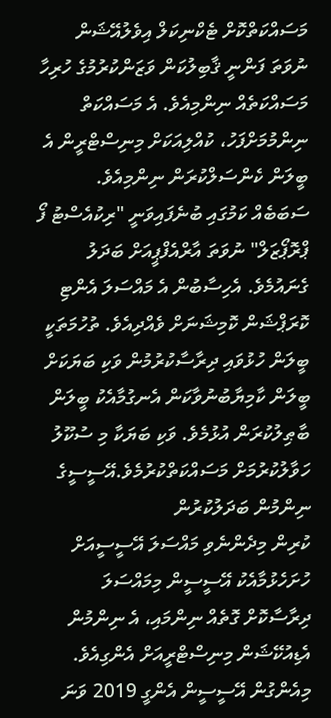މަސައްކަތްކޮށް ޓެކްނިކަލް އިވެލުއޭޝަން ނުވަތަ ފަންނީ ޤާބިލުކަން ވަޒަންކުރުމުގެ ހުރިހާ މަސައްކަތެއް ނިންމިއެވެ. އެ މަސައްކަތް ނިންމުމަށްފަހު، ކުއްލިއަކަށް މިނިސްޓްރީން އެ ބީލަން ކެންސަލްކުރަން ނިންމިއެވެ. ސަބަބެއް ކަމުގައި ބުނެފައިވަނީ "ރިކުއެސްޓު ފޯ ޕްރޮޕޯޒަލް" ނުވަތަ އާރްއެފްޕީއަށް ބަދަލު ގެނައުމެވެ. އެހިސާބުން އެ މައްސަލަ އެންޓި ކޮރަޕްޝަން ކޮމިޝަނަށް ވެއްދިއެވެ. ތުހުމަތަކީ ބީލަން ހުޅުވައި ދިރާސާކުރުމުން ވަކި ބަޔަކަށް ބީލަން ކާމިޔާބުނުވާކަން އެނގުމާއެކު ބީލަން ބާޠިލުކުރަން އުޅުމެވެ. ވަކި ބަޔަކާ މި ސުކޫލު ހަވާލުކުރުމަށް މަސައްކަތްކުރުމެވެ.އޭސީސީގެ ނިންމުން ބަދަލުކުރުން
ކުރިން މިދެންނެވި މައްސަލަ އޭސީސީއަށް ހުށަހެޅުމާއެކު އޭސީސީން މިމައްސަލަ ދިރާސާކޮށް ގޮތެއް ނިންމައި، އެ ނިންމުން އެޑިއުކޭޝަން މިނިސްޓްރީއަށް އެންގިއެވެ. މިއެންގުން އޭސީސީން އެންގީ 2019 ވަނަ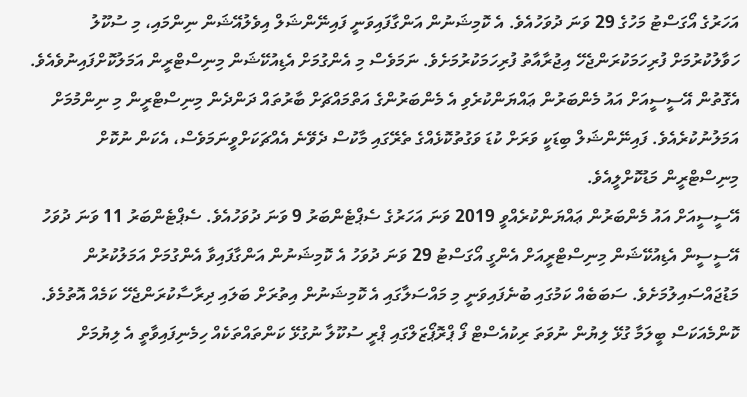އަހަރުގެ އޯގަސްޓު މަހުގެ 29 ވަނަ ދުވަހުއެވެ. އެ ކޮމިޝަނުން އަންގާފައިވަނީ ފައިނޭންޝަލް އިވެލުއޭޝަން ނިންމައި، މި ސުކޫލު ހަވާލުކުރުމަށް ފުރިހަމަކުރަންޖެހޭ އިޖުރާއާތު ފުރިހަމަކުރުމަށެވެ. ނަމަވެސް މި އެންގުމަށް އެޑިއުކޭޝަން މިނިސްޓްރީން އަމަލުކޮށްފައިނުވެއެވެ. އެގޮތުން އޭސީސީއަށް އައު މެންބަރުން ޢައްޔަންކުރެވި އެ މެންބަރުންގެ އަތްމައްޗަށް ބާރުތައް ދަންދެން މިނިސްޓްރީން މި ނިންމުމަށް އަމަލުނުކުރެއެވެ. ފައިނޭންޝަލް ބިޑަކީ ވަރަށް ކުޑަ ވަގުތުކޮޅެއްގެ ތެރޭގައި މާކުސް ދެވޭނެ އެއްޗަކަށްވީނަމަވެސް، އެކަން ނުކޮށް މިނިސްޓްރީން މަޑުކޮށްލީއެވެ.
އޭސީސީއަށް އައު މެންބަރުން ޢައްޔަންކުރެއްވީ 2019 ވަނަ އަހަރުގެ ސެޕްޓެންބަރު 9 ވަނަ ދުވަހުއެވެ. ސެޕްޓެންބަރު 11 ވަނަ ދުވަހު އޭސީސީން އެޑިއުކޭޝަން މިނިސްޓްރީއަށް އެންގީ އޯގަސްޓު 29 ވަނަ ދުވަހު އެ ކޮމިޝަނުން އަންގާފައިވާ އެންގުމަށް އަމަލުކުރުން މަޑުޖައްސައިލުމަށެވެ. ސަބަބެއް ކަމުގައި ބުނެފައިވަނީ މި މައްސަލާގައި އެ ކޮމިޝަނުން އިތުރަށް ބަލައި ދިރާސާކުރަންޖެހޭ ކަމެއް އޮތުމެވެ. ކޮންމެއަކަސް ބީލަމާ ގުޅޭ ލިޔުން ނުވަތަ ރިކުއެސްޓް ފޯ ޕްރޮޕޯޒަލްގައި ޕްރީ ސުކޫލާ ނުގުޅޭ ކަންތައްތަކެއް ހިމެނިފައިވާތީ އެ ލިޔުމަށް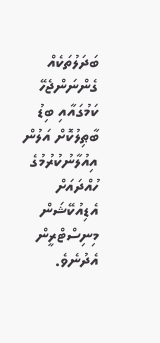ބަދަލުތަކެއް ގެންނަންޖެހޭ ކަމުގައާއި ބިޑު ބާޠިލުކޮށް އަލުން އިއުލާނުކުރުމުގެ ހުއްދައަށް އެޑިއުކޭޝަން މިނިސްޓްރީން އެދުނެވެ.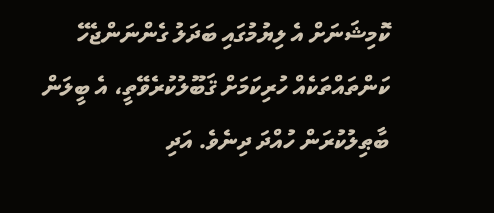ކޮމިޝަނަށް އެ ލިޔުމުގައި ބަދަލު ގެންނަންޖެހޭ ކަންތައްތަކެއް ހުރިކަމަށް ޤަބޫލުކުރެވޭތީ، އެ ބީލަން ބާޠިލުކުރަން ހުއްދަ ދިނެވެ. އަދި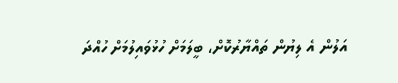އަލުން އެ ލިޔުން ތައްޔާރުކޮށް، ބީލަމަށް ހުޅުވައިލުމަށް ހުއްދަ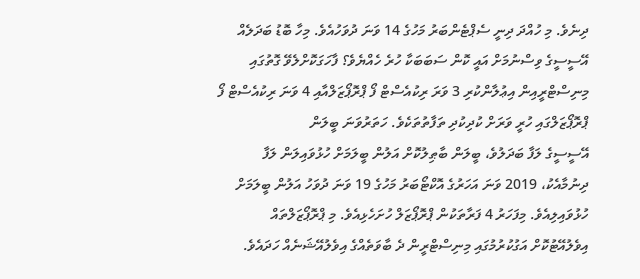ދިނެވެ. މި ހުއްދަ ދިނީ ސެޕްޓެންބަރު މަހުގެ 14 ވަނަ ދުވަހުއެވެ. މިހާ ބޮޑު ބަދަލެއް އޭސީސީގެ ވިސްނުމަށް އައީ ކޮން ސަބަބަކާ ހުރެ ހެއްޔެވެ؟ ފާހަގަކޮށްލެވޭ ގޮތުގައި މިނިސްޓްރީއިން އިޢުލާންކުރި 3 ވަރަ ރިކުއެސްޓް ފޯ ޕްރޮޕޯޒަލްއާއި 4 ވަނަ ރިކުއެސްޓް ފޯ ޕްރޮޕޯޒަލްގައި ހުރީ ވަރަށް ކުދިކުދި ތަފާތުތަކެވެ. ހަތަރުވަނަ ބީލަން
އޭސީސީގެ ލަފާ ބަދަލުވެ، ބީލަން ބާޠިލުކޮށް އަލުން ބީލަމަށް ހުޅުވައިލަން ލަފާ ދިނުމާއެކު، 2019 ވަނަ އަހަރުގެ އޮކްޓޯބަރު މަހުގެ 19 ވަނަ ދުވަހު އަލުން ބީލަމަށް ހުޅުވައިލިއެވެ. މިފަހަރު 4 ފަރާތަކުން ޕްރޮޕޯޒަލް ހުށަހެޅިއެވެ. މި ޕްރޮޕޯޒަލްތައް އިވެލުއޭޓުކޮށް އަގުކުރުމުގައި މިނިސްޓްރީން ދެ ބާވަތެއްގެ އިވެލުއޭޝަނެއް ހަދައެވެ.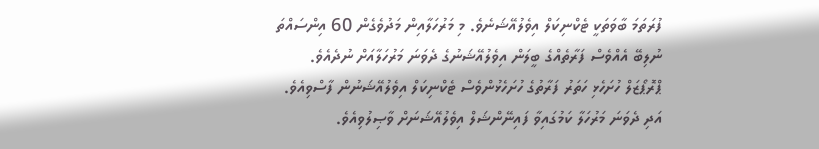ފުރަތަމަ ބާވަތަކީ ޓެކްނިކަލް އިވެލުއޭޝަނެވެ. މި މަރުހަލާއިން މަދުވެގެން 60 އިންސައްތަ ނުލިބޭ އެއްވެސް ފަރާތެއްގެ ބީލަން އިވެލުއޭޝަނުގެ ދެވަނަ މަރުހަލާއަށް ނުދެއެވެ. ޕްރޮޕޯޒަލް ހުށަހެޅި ހަތަރު ފަރާތުގެ ހުށަހެޅުންވެސް ޓެކްނިކަލް އިވެލުއޭޝަނުން ފާސްވިއެވެ. އަދި ދެވަނަ މަރުހަލާ ކަމުގައިވާ ފައިނޭންޝަލް އިވެލުއޭޝަނަށް ވާޞިލުވިއެވެ.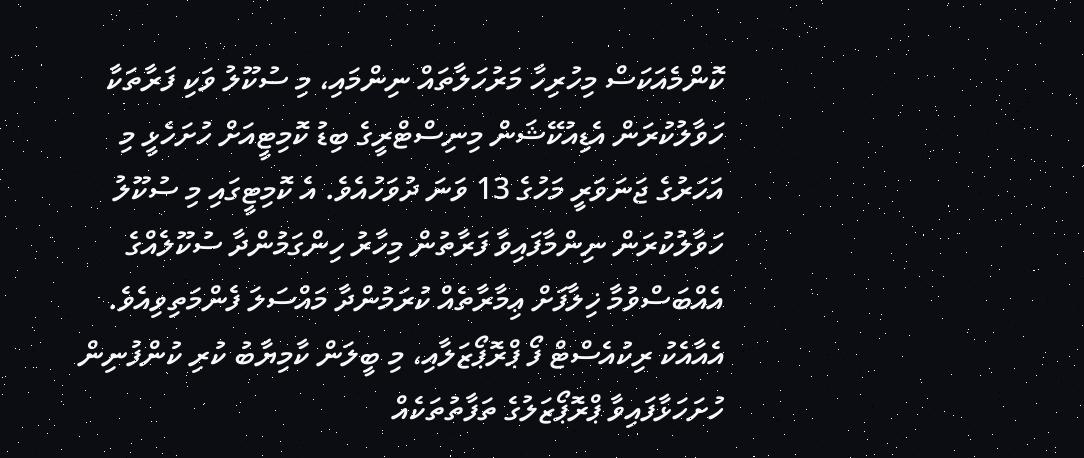ކޮންމެއަކަސް މިހުރިހާ މަރުހަލާތައް ނިންމައި، މި ސުކޫލު ވަކި ފަރާތަކާ ހަވާލުކުރަން އެޑިއުކޭޝަން މިނިސްޓްރީގެ ބިޑު ކޮމިޓީއަށް ހުށަހެޅީ މި އަހަރުގެ ޖަނަވަރީ މަހުގެ 13 ވަނަ ދުވަހުއެވެ. އެ ކޮމިޓީގައި މި ސުކޫލު ހަވާލުކުރަން ނިންމާފައިވާ ފަރާތުން މިހާރު ހިންގަމުންދާ ސުކޫލެއްގެ އެއްބަސްވުމާ ޚިލާފަށް ޢިމާރާތެއް ކުރަމުންދާ މައްސަލަ ފެންމަތިވިއެވެ. އެއާއެކު ރިކުއެސްޓް ފޯ ޕްރޮޕޯޒަލާއި، މި ބީލަން ކާމިޔާބު ކުރި ކުންފުނިން ހުށަހަޅާފައިވާ ޕްރޮޕޯޒަލުގެ ތަފާތުތަކެއް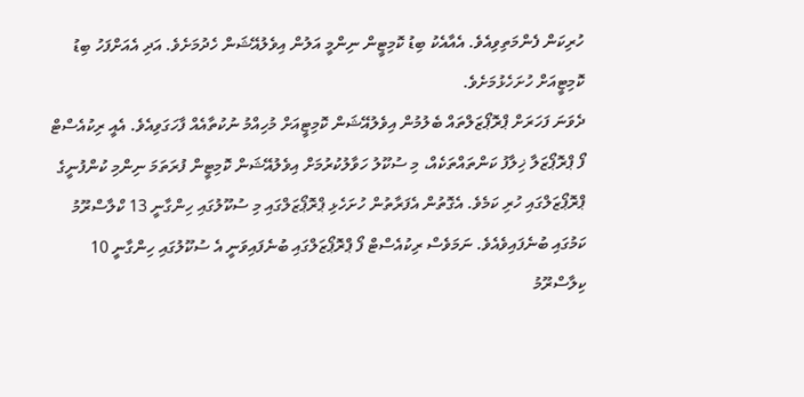ހުރިކަން ފެންމަތިވިއެވެ. އެއާއެކު ބިޑު ކޮމިޓީން ނިންމީ އަލުން އިވެލުއޭޝަން ހެދުމަށެވެ. އަދި އެއަށްފަހު ބިޑު ކޮމިޓީއަށް ހުށަހެޅުމަށެވެ.
ދެވަނަ ފަހަރަށް ޕްރޮޕޯޒަލްތައް ބެލުމުން އިވެލުއޭޝަން ކޮމިޓީއަށް މުހިއްމު ނުކުތާއެއް ފާހަގަވިއެވެ. އެއީ ރިކުއެސްޓް ފޯ ޕްރޮޕޯޒަލާ ޚިލާފު ކަންތައްތަކެއް، މި ސުކޫލު ހަވާލުކުރުމަށް އިވެލުއޭޝަން ކޮމިޓީން ފުރަތަމަ ނިންމި ކުންފުނީގެ ޕްރޮޕޯޒަލްގައި ހުރި ކަމެވެ. އެގޮތުން އެފަރާތުން ހުށަހެޅި ޕްރޮޕޯޒަލްގައި މި ސުކޫލުގައި ހިންގާނީ 13 ކްލާސްރޫމު ކަމުގައި ބުނެފައިވެއެވެ. ނަމަވެސް ރިކުއެސްޓް ފޯ ޕްރޮޕޯޒަލްގައި ބުނެފައިވަނީ އެ ސުކޫލުގައި ހިންގާނީ 10 ކިލާސްރޫމު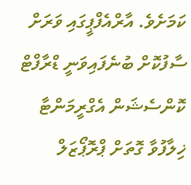ކަމަށެވެ. އާރްއެފްޕީގައި ވަރަށް ސާފުކޮށް ބުނެފައިވަނީ ޑްރާފްޓް ކޮންސެޝަން އެގްރީމަންޓާ ޚިލާފުވާ ގޮތަށް ޕްރޮޕޯޒަލް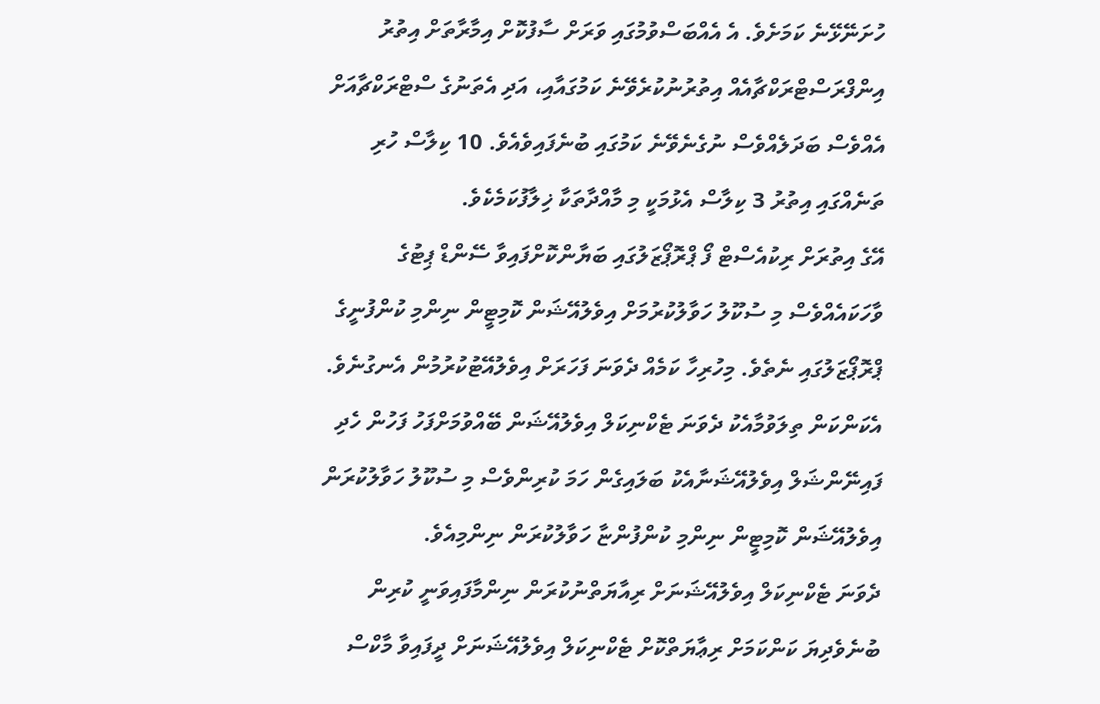ހުށަނޭޅޭނެ ކަމަށެވެ. އެ އެއްބަސްވުމުގައި ވަރަށް ސާފުކޮށް އިމާރާތަށް އިތުރު އިންފްރަސްޓްރަކްޗާއެއް އިތުރުނުކުރެވޭނެ ކަމުގައާއި، އަދި އެތަނުގެ ސްޓްރަކްޗާއަށް އެއްވެސް ބަދަލެއްވެސް ނުގެނެވޭނެ ކަމުގައި ބުނެފައިވެއެވެ. 10 ކިލާސް ހުރި ތަނެއްގައި އިތުރު 3 ކިލާސް އެޅުމަކީ މި މާއްދާތަކާ ޚިލާފުކަމެކެވެ.
އޭގެ އިތުރަށް ރިކުއެސްޓް ފޯ ޕްރޮޕޯޒަލުގައި ބަޔާންކޮށްފައިވާ ސޭންޑް ޕިޓުގެ ވާހަކައެއްވެސް މި ސުކޫލު ހަވާލުކުރުމަށް އިވެލުއޭޝަން ކޮމިޓީން ނިންމި ކުންފުނީގެ ޕްރޮޕޯޒަލުގައި ނެތެވެ. މިހުރިހާ ކަމެއް ދެވަނަ ފަހަރަށް އިވެލުއޭޓުކުރުމުން އެނގުނެވެ. އެކަންކަން ތިލަވުމާއެކު ދެވަނަ ޓެކްނިކަލް އިވެލުއޭޝަން ބޭއްވުމަށްފަހު ފަހުން ހެދި ފައިނޭންޝަލް އިވެލުއޭޝަނާއެކު ބަލައިގެން ހަމަ ކުރިންވެސް މި ސުކޫލު ހަވާލުކުރަން އިވެލުއޭޝަން ކޮމިޓީން ނިންމި ކުންފުންޏާ ހަވާލުކުރަން ނިންމިއެވެ.
ދެވަނަ ޓެކްނިކަލް އިވެލުއޭޝަނަށް ރިއާޔަތްނުކުރަން ނިންމާފައިވަނީ ކުރިން ބުނެވެދިޔަ ކަންކަމަށް ރިޢާޔަތްކޮށް ޓެކްނިކަލް އިވެލުއޭޝަނަށް ދީފައިވާ މާކްސް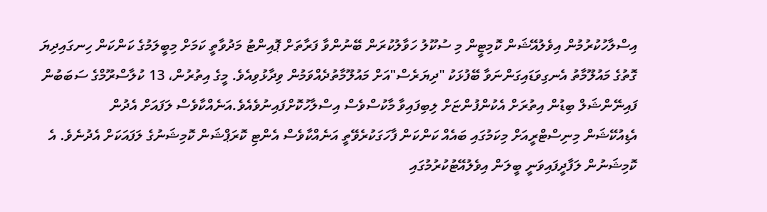އިސްލާހުކުރުމުން އިވެލުއޭޝަން ކޮމިޓީން މި ސުކޫލު ހަވާލުކުރަން ބޭނުންވާ ފަރާތަށް ޕޮއިންޓު މަދުވާތީ ކަމަށް މިބީލަމުގެ ކަންކަން ހިނގައިދިޔަ ގޮތުގެ މައުލޫމާތު އެނގިވަޑައިގަންނަވާ ބޭފުޅަކު "ދިޔަރެސް"އަށް މައުލޫމާތުދެއްވަމުން ވިދާޅުވިއެވެ. މީގެ އިތުރުން، 13 ކުލާސްރޫމްގެ ސަބަބުން ފައިނޭންޝަލް ބިޑުން އިތުރަށް އެކުންފުންޏަށް ލިބިފައިވާ މާކުސްވެސް އިސްލާހުކޮށްފައިނުވެއެވެ.އަނެއްކާވެސް ލަފައަށް އެދުން
އެޑިއުކޭޝަން މިނިސްޓްރީއަށް މިކަމުގައި ބައެއް ކަންކަން ފާހަގަކުރެވޭތީ އަނެއްކާވެސް އެންޓި ކޮރަޕްޝަން ކޮމިޝަނުގެ ލަފައަކަށް އެދުނެވެ. އެ ކޮމިޝަނުން ލަފާދީފައިވަނީ ބީލަން އިވެލުއޭޓުކުރުމުގައި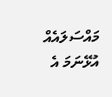މައްސަލައެއް އުޅޭނަމަ އެ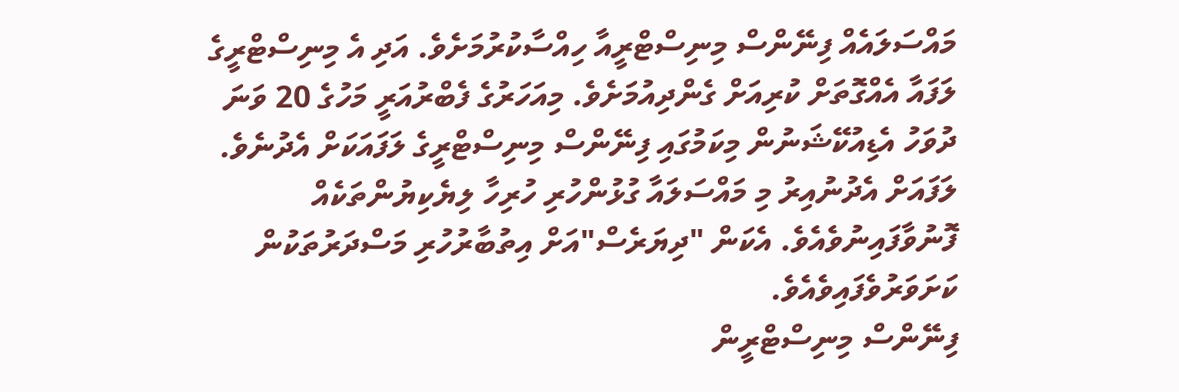މައްސަލައެއް ފިނޭންސް މިނިސްޓްރީއާ ހިއްސާކުރުމަށެވެ. އަދި އެ މިނިސްޓްރީގެ ލަފައާ އެއްގޮތަށް ކުރިއަށް ގެންދިއުމަށެވެ. މިއަހަރުގެ ފެބްރުއަރީ މަހުގެ 20 ވަނަ ދުވަހު އެޑިއުކޭޝަނުން މިކަމުގައި ފިނޭންސް މިނިސްޓްރީގެ ލަފައަކަށް އެދުނެވެ. ލަފައަށް އެދުނުއިރު މި މައްސަލައާ ގުޅުންހުރި ހުރިހާ ލިޔެކިޔުންތަކެއް ފޮނުވާފައިނުވެއެވެ. އެކަން "ދިޔަރެސް"އަށް އިތުބާރުހުރި މަސްދަރުތަކުން ކަށަވަރުވެފައިވެއެވެ.
ފިނޭންސް މިނިސްޓްރީން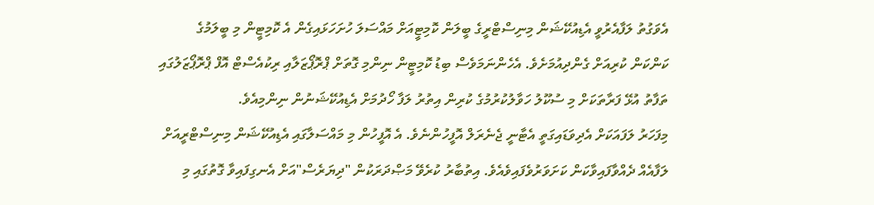އެވަގުތު ލަފާއެރުވީ އެޑިއުކޭޝަން މިނިސްޓްރީގެ ބީލަން ކޮމިޓީއަށް މައްސަލަ ހުށަހަޅައިގެން އެ ކޮމިޓީން މި ބީލަމުގެ ކަންކަން ކުރިއަށް ގެންދިއުމަށެވެ. އެހެންނަމަވެސް ބިޑު ކޮމިޓީން ނިންމި ގޮތަށް ޕްރޮޕޯޒަލާއި ރިކުއެސްޓް އޮފް ޕްރޮޕޯޒަލުގައި ތަފާތު އުޅޭ ފަރާތަކަށް މި ސުކޫލު ހަވާލުކުރުމުގެ ކުރިން އިތުރު ލަފާ ހޯދުމަށް އެޑިއުކޭޝަނުން ނިންމިއެވެ.
މިފަހަރު ލަފައަކަށް އެދިވަޑައިގަތީ އެޓާނީ ޖެނެރަލް އޮފީހުންނެވެ. އެ އޮފީހުން މި މައްސަލާގައި އެޑިއުކޭޝަން މިނިސްޓްރީއަށް ލަފާއެއް ދެއްވާފައިވާކަން ކަށަވަރުވެފައިވެއެވެ. އިތުބާރު ކުރެވޭ މަޞްދަރަކުން "ދިޔަރެސް"އަށް އެނގިފައިވާ ގޮތުގައި މި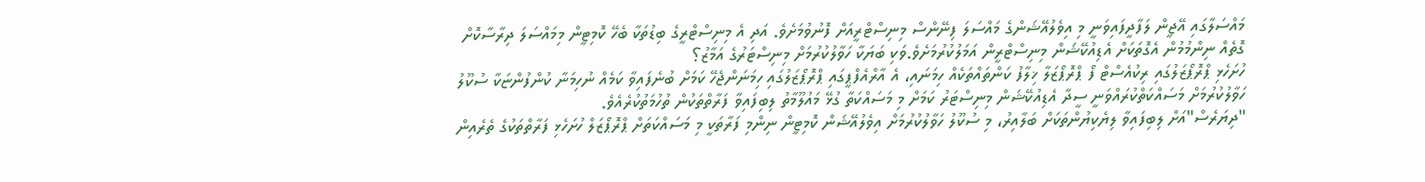މައްސަލާގައި އޭޖީން ލަފާދީފައިވަނީ މި އިވެލުއޭޝަންގެ މައްސަލަ ފިނޭންސް މިނިސްޓްރީއަށް ފޮނުވުމަށެވެ. އަދި އެ މިނިސްޓްރީގެ ބިޑުތަކާ ބެހޭ ކޮމިޓީން މިމައްސަލަ ދިރާސާކޮށް ގޮތެއް ނިންމުމުން އެގޮތަކަށް އެޑިއުކޭޝަން މިނިސްޓްރީން އަމަލުކުރުމަށެވެ.ވަކި ބަޔަކާ ހަވާލުކުރުމަށް މިނިސްޓަރުގެ އަމާޒު؟
ހުށަހެޅި ޕްރޮޕޯޒަލުގައި ރިކުއެސްޓް ފޯ ޕްރޮޕޯޒަލާ ޚިލާފު ކަންތައްތަކެއް ހިމަނައި، އެ އާރްއެފްޕީގައި ޕްރޮޕޯޒަލުގައި ހިމަނަންޖެހޭ ކަމަށް ބުނެފައިވާ ކަމެއް ނުހިމަނާ ކުންފުންޏަކާ ސުކޫލު ހަވާލުކުރުމަށް މަސައްކަތްކުރައްވަނީ ސީދާ އެޑިއުކޭޝަން މިނިސްޓަރު ކަމަށް މި މަސައްކަތާ ގުޅޭ މައުލޫމާތު ލިބިފައިވާ ފަރާތްތަކުން ތުހުމަތުކުރެއެވެ.
"ދިޔަރެސް"އަށް ލިބިފައިވާ ލިޔެކިޔުންތަކަށް ބަލާއިރު، މި ސުކޫލު ހަވާލުކުރުމަށް އިވެލުއޭޝަން ކޮމިޓީން ނިންމި ފަރާތަކީ މި މަސައްކަތަށް ޕްރޮޕޯޒަލް ހުށަހެޅި ފަރާތްތަކުގެ ތެރެއިން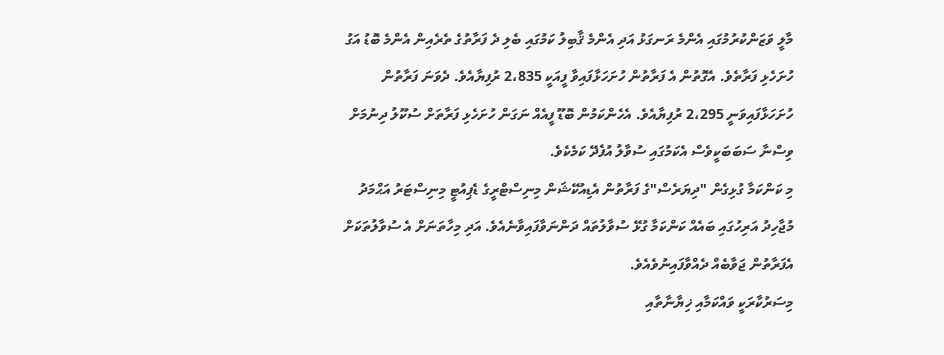މާލީ ވަޒަންކުރުމުގައި އެންމެ ރަނގަޅު އަދި އެންމެ ޤާބިލު ކަމުގައި ބެލި ދެ ފަރާތުގެ ތެރެއިން އެންމެ ބޮޑު އަގު ހުށަހެޅި ފަރާތެވެ. އެގޮތުން އެ ފަރާތުން ހުށަހަޅާފައިވާ ފީއަކީ 2،835 ރުފިޔާއެވެ. ދެވަނަ ފަރާތުން ހުށަހަޅާފައިވަނީ 2،295 ރުފިޔާއެވެ. އެހެންކަމުން ބޮޑޫ ފީއެއް ނަގަން ހުށަހެޅި ފަރާތަށް ސުކޫލު ދިނުމަށް ވިސްނާ ސަބަބަކީވެސް އެކަމުގައި ސުވާލު އުފެދޭ ކަމެކެވެ.
މި ކަންކަމާ ގުޅިގެން "ދިޔަރެސް"ގެ ފަރާތުން އެޑިއުކޭޝަން މިނިސްޓްރީގެ ޑެޕިއުޓީ މިނިސްޓަރު އަޙްމަދު މުޖާހިދު އަރިހުގައި ބައެއް ކަންކަމާ ގުޅޭ ސުވާލުތައް ދަންނަވާފައިވާނެއެވެ. އަދި މިހާތަނަށް އެ ސުވާލުތަކަށް އެފަރާތުން ޖަވާބެއް ދެއްވާފައިނުވެއެވެ.
މިސަރުކާރަކީ ވައްކަމާއި ޚިޔާނާތާއި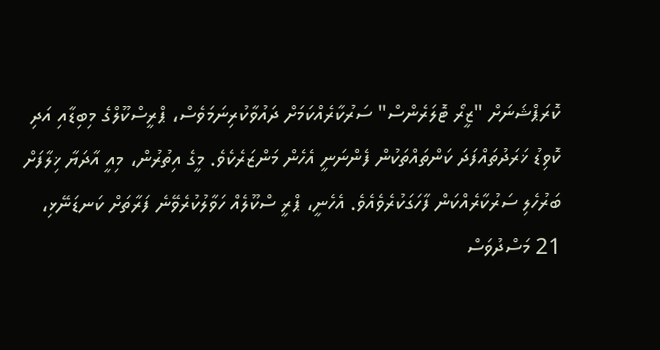ކޮރަޕްޝަނަށް "ޒީރޯ ޓޮލަރެންސް" ސަރުކާރެއްކަމަށް ދައުވާކުރިނަމަވެސް، ޕްރީސްކޫލްގެ މިބިޑާއި އަދި ކޮވިޑު ޚަރަދުތައްފަދަ ކަންތައްތަކުން ފެންނަނީ އެހެން މަންޒަރެކެވެ. މީގެ އިތުރުން، މިއީ އާދަޔާ ޚިލާފަށް ބަރުހެލި ސަރުކާރެއްކަން ފާހަގަކުރެވެއެވެ. އެހެނީ، ޕްރީ ސްކޫލެއް ހަވާލުކުރެވޭނެ ފަރާތަށް ކަނޑަނޭޅި، 21 މަސްދުވަސް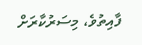ފާއިތުވެ، މިސަރުކާރަށް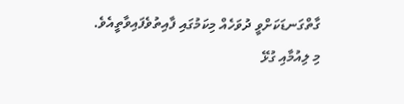ގާތްގަނޑަކަށްވީ ދުވަހެއް މިކަމުގައި ފާއިތުވެފައިވާތީއެވެ.
މި ލިއުމާއި ގުޅޭ